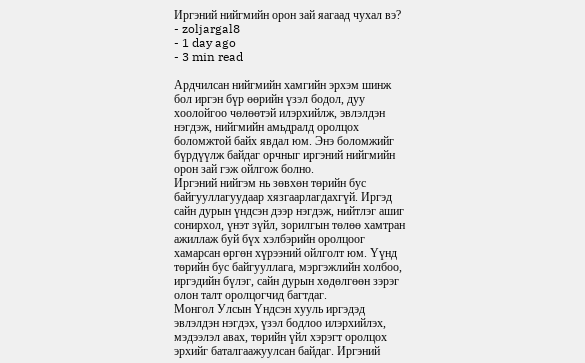Иргэний нийгмийн орон зай яагаад чухал вэ?
- zoljargal8
- 1 day ago
- 3 min read

Ардчилсан нийгмийн хамгийн эрхэм шинж бол иргэн бүр өөрийн үзэл бодол, дуу хоолойгоо чөлөөтэй илэрхийлж, эвлэлдэн нэгдэж, нийгмийн амьдралд оролцох боломжтой байх явдал юм. Энэ боломжийг бүрдүүлж байдаг орчныг иргэний нийгмийн орон зай гэж ойлгож болно.
Иргэний нийгэм нь зөвхөн төрийн бус байгууллагуудаар хязгаарлагдахгүй. Иргэд сайн дурын үндсэн дээр нэгдэж, нийтлэг ашиг сонирхол, үнэт зүйл, зорилгын төлөө хамтран ажиллаж буй бүх хэлбэрийн оролцоог хамарсан өргөн хүрээний ойлголт юм. Үүнд төрийн бус байгууллага, мэргэжлийн холбоо, иргэдийн бүлэг, сайн дурын хөдөлгөөн зэрэг олон талт оролцогчид багтдаг.
Монгол Улсын Үндсэн хууль иргэдэд эвлэлдэн нэгдэх, үзэл бодлоо илэрхийлэх, мэдээлэл авах, төрийн үйл хэрэгт оролцох эрхийг баталгаажуулсан байдаг. Иргэний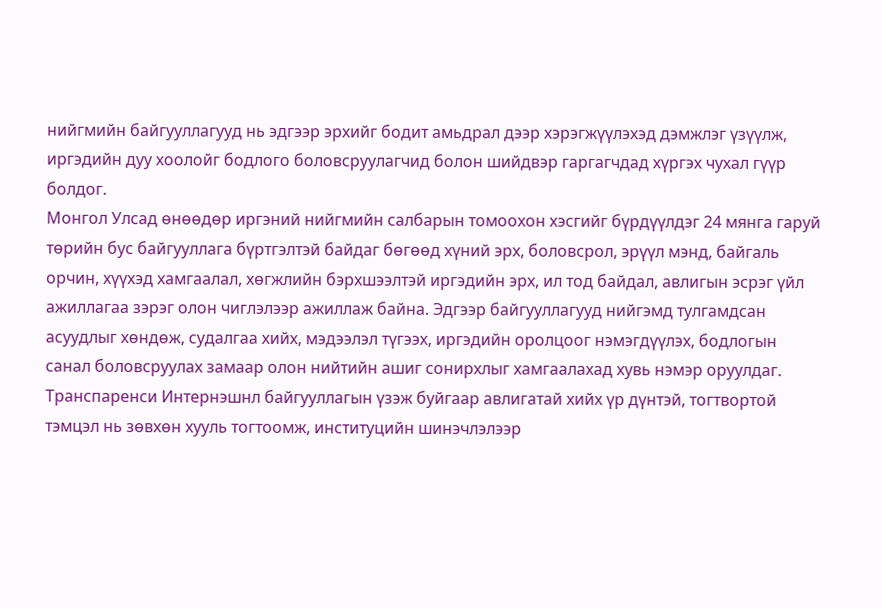нийгмийн байгууллагууд нь эдгээр эрхийг бодит амьдрал дээр хэрэгжүүлэхэд дэмжлэг үзүүлж, иргэдийн дуу хоолойг бодлого боловсруулагчид болон шийдвэр гаргагчдад хүргэх чухал гүүр болдог.
Монгол Улсад өнөөдөр иргэний нийгмийн салбарын томоохон хэсгийг бүрдүүлдэг 24 мянга гаруй төрийн бус байгууллага бүртгэлтэй байдаг бөгөөд хүний эрх, боловсрол, эрүүл мэнд, байгаль орчин, хүүхэд хамгаалал, хөгжлийн бэрхшээлтэй иргэдийн эрх, ил тод байдал, авлигын эсрэг үйл ажиллагаа зэрэг олон чиглэлээр ажиллаж байна. Эдгээр байгууллагууд нийгэмд тулгамдсан асуудлыг хөндөж, судалгаа хийх, мэдээлэл түгээх, иргэдийн оролцоог нэмэгдүүлэх, бодлогын санал боловсруулах замаар олон нийтийн ашиг сонирхлыг хамгаалахад хувь нэмэр оруулдаг.
Транспаренси Интернэшнл байгууллагын үзэж буйгаар авлигатай хийх үр дүнтэй, тогтвортой тэмцэл нь зөвхөн хууль тогтоомж, институцийн шинэчлэлээр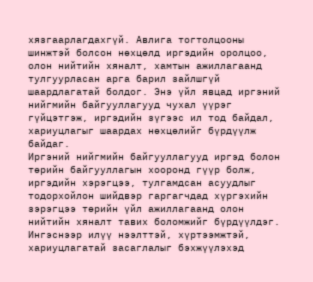хязгаарлагдахгүй. Авлига тогтолцооны шинжтэй болсон нөхцөлд иргэдийн оролцоо, олон нийтийн хяналт, хамтын ажиллагаанд тулгуурласан арга барил зайлшгүй шаардлагатай болдог. Энэ үйл явцад иргэний нийгмийн байгууллагууд чухал үүрэг гүйцэтгэж, иргэдийн зүгээс ил тод байдал, хариуцлагыг шаардах нөхцөлийг бүрдүүлж байдаг.
Иргэний нийгмийн байгууллагууд иргэд болон төрийн байгууллагын хооронд гүүр болж, иргэдийн хэрэгцээ, тулгамдсан асуудлыг тодорхойлон шийдвэр гаргагчдад хүргэхийн зэрэгцээ төрийн үйл ажиллагаанд олон нийтийн хяналт тавих боломжийг бүрдүүлдэг. Ингэснээр илүү нээлттэй, хүртээмжтэй, хариуцлагатай засаглалыг бэхжүүлэхэд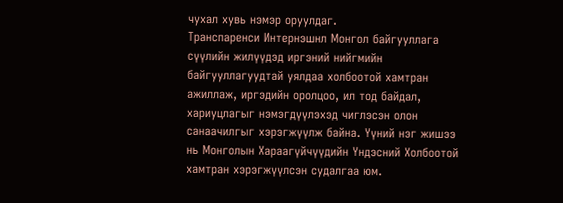чухал хувь нэмэр оруулдаг.
Транспаренси Интернэшнл Монгол байгууллага сүүлийн жилүүдэд иргэний нийгмийн байгууллагуудтай уялдаа холбоотой хамтран ажиллаж, иргэдийн оролцоо, ил тод байдал, хариуцлагыг нэмэгдүүлэхэд чиглэсэн олон санаачилгыг хэрэгжүүлж байна. Үүний нэг жишээ нь Монголын Хараагүйчүүдийн Үндэсний Холбоотой хамтран хэрэгжүүлсэн судалгаа юм.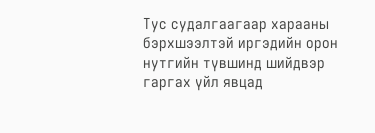Тус судалгаагаар харааны бэрхшээлтэй иргэдийн орон нутгийн түвшинд шийдвэр гаргах үйл явцад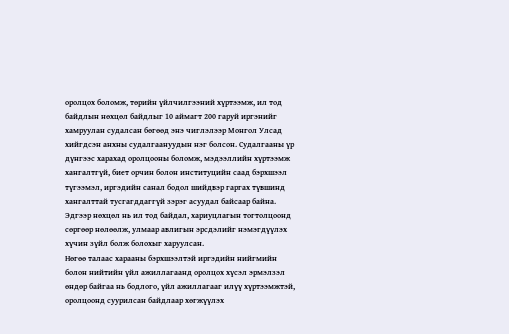оролцох боломж, төрийн үйлчилгээний хүртээмж, ил тод байдлын нөхцөл байдлыг 10 аймагт 200 гаруй иргэнийг хамруулан судалсан бөгөөд энэ чиглэлээр Монгол Улсад хийгдсэн анхны судалгаануудын нэг болсон. Судалгааны үр дүнгээс харахад оролцооны боломж, мэдээллийн хүртээмж хангалтгүй, биет орчин болон институцийн саад бэрхшээл түгээмэл, иргэдийн санал бодол шийдвэр гаргах түвшинд хангалттай тусгагддаггүй зэрэг асуудал байсаар байна. Эдгээр нөхцөл нь ил тод байдал, хариуцлагын тогтолцоонд сөргөөр нөлөөлж, улмаар авлигын эрсдэлийг нэмэгдүүлэх хүчин зүйл болж болохыг харуулсан.
Нөгөө талаас харааны бэрхшээлтэй иргэдийн нийгмийн болон нийтийн үйл ажиллагаанд оролцох хүсэл эрмэлзэл өндөр байгаа нь бодлого, үйл ажиллагааг илүү хүртээмжтэй, оролцоонд суурилсан байдлаар хөгжүүлэх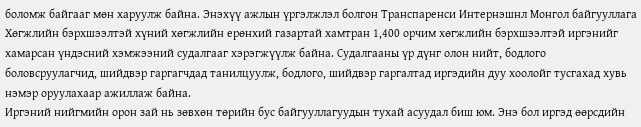боломж байгааг мөн харуулж байна. Энэхүү ажлын үргэлжлэл болгон Транспаренси Интернэшнл Монгол байгууллага Хөгжлийн бэрхшээлтэй хүний хөгжлийн ерөнхий газартай хамтран 1,400 орчим хөгжлийн бэрхшээлтэй иргэнийг хамарсан үндэсний хэмжээний судалгааг хэрэгжүүлж байна. Судалгааны үр дүнг олон нийт, бодлого боловсруулагчид, шийдвэр гаргагчдад танилцуулж, бодлого, шийдвэр гаргалтад иргэдийн дуу хоолойг тусгахад хувь нэмэр оруулахаар ажиллаж байна.
Иргэний нийгмийн орон зай нь зөвхөн төрийн бус байгууллагуудын тухай асуудал биш юм. Энэ бол иргэд өөрсдийн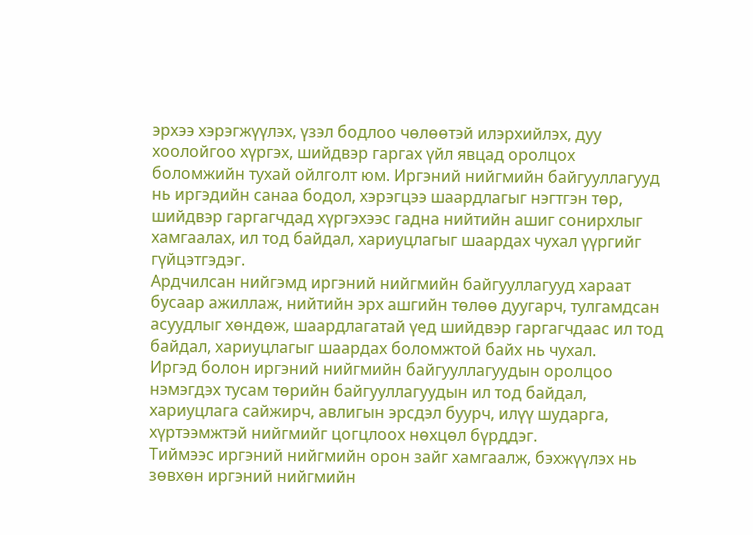эрхээ хэрэгжүүлэх, үзэл бодлоо чөлөөтэй илэрхийлэх, дуу хоолойгоо хүргэх, шийдвэр гаргах үйл явцад оролцох боломжийн тухай ойлголт юм. Иргэний нийгмийн байгууллагууд нь иргэдийн санаа бодол, хэрэгцээ шаардлагыг нэгтгэн төр, шийдвэр гаргагчдад хүргэхээс гадна нийтийн ашиг сонирхлыг хамгаалах, ил тод байдал, хариуцлагыг шаардах чухал үүргийг гүйцэтгэдэг.
Ардчилсан нийгэмд иргэний нийгмийн байгууллагууд хараат бусаар ажиллаж, нийтийн эрх ашгийн төлөө дуугарч, тулгамдсан асуудлыг хөндөж, шаардлагатай үед шийдвэр гаргагчдаас ил тод байдал, хариуцлагыг шаардах боломжтой байх нь чухал.
Иргэд болон иргэний нийгмийн байгууллагуудын оролцоо нэмэгдэх тусам төрийн байгууллагуудын ил тод байдал, хариуцлага сайжирч, авлигын эрсдэл буурч, илүү шударга, хүртээмжтэй нийгмийг цогцлоох нөхцөл бүрддэг.
Тиймээс иргэний нийгмийн орон зайг хамгаалж, бэхжүүлэх нь зөвхөн иргэний нийгмийн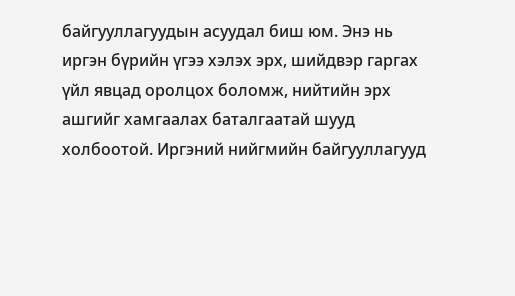байгууллагуудын асуудал биш юм. Энэ нь иргэн бүрийн үгээ хэлэх эрх, шийдвэр гаргах үйл явцад оролцох боломж, нийтийн эрх ашгийг хамгаалах баталгаатай шууд холбоотой. Иргэний нийгмийн байгууллагууд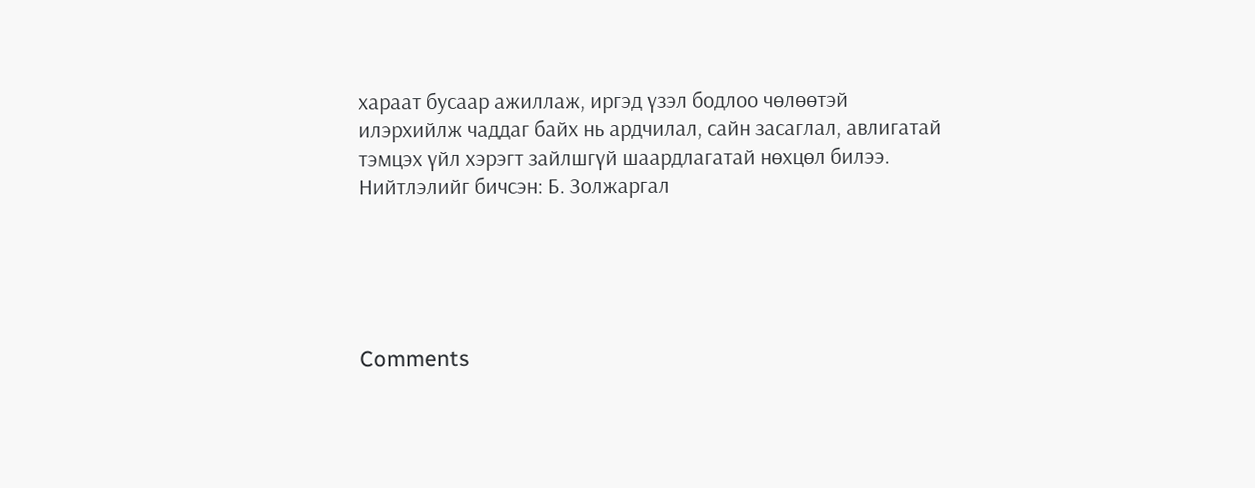хараат бусаар ажиллаж, иргэд үзэл бодлоо чөлөөтэй илэрхийлж чаддаг байх нь ардчилал, сайн засаглал, авлигатай тэмцэх үйл хэрэгт зайлшгүй шаардлагатай нөхцөл билээ.
Нийтлэлийг бичсэн: Б. Золжаргал





Comments